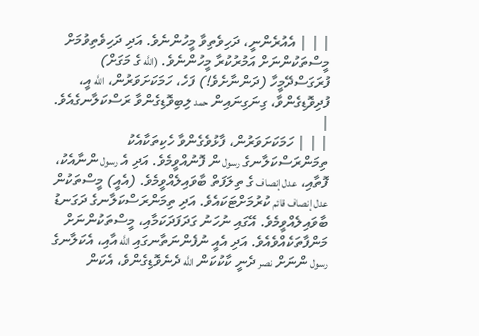| | | އެއުރެންނީ، ދަހިވެތިވާ މީހުންނެވެ. އަދި ދަހިވެތިވުމަށް މީސްތަކުންނަށް އަމުރުކުރާ މީހުންނެވެ. (اللَّه ގެ މަގަށް) ފުރަގަސްދޭމީހާ (ދަންނާށެވެ!) ފަހެ، ހަމަކަށަވަރުން، اللَّه އީ، ފުދިވޮޑިގެންވާ، ގިނަގިނައިން حمد ލިބިވޮޑިގެންވާ ރަސްކަލާނގެއެވެ. |
| | | ހަމަކަށަވަރުން، ފާޅުވެގެންވާ ހެކިތަކާއެކު ތިމަންރަސްކަލާނގެ رسول ން ފޮނުއްވީމެވެ. އަދި އެ رسول ންނާއެކު، ފޮތާއި، عدل إنصاف ގެ ތިލަފަތް ބާވައިލެއްވީމެވެ. (އެއީ) މީސްތަކުން عدل إنصاف قائم ކުރުމަށްޓަކައެވެ. އަދި ތިމަންރަސްކަލާނގެ ދަގަނޑު ބާވައިލެއްވީމެވެ. އޭގައި ނުހަނު ގަދަފަދަކަމާއި، މީސްތަކުންނަށް މަންފާތަކެއްވެއެވެ. އަދި އެއީ ނުފެންނަތާނގައި اللَّه އާއި، އެކަލާނގެ رسول ންނަށް نصر ދެނީ ކާކުކަން اللَّه ދެނެވޮޑިގެންވެ، އެކަން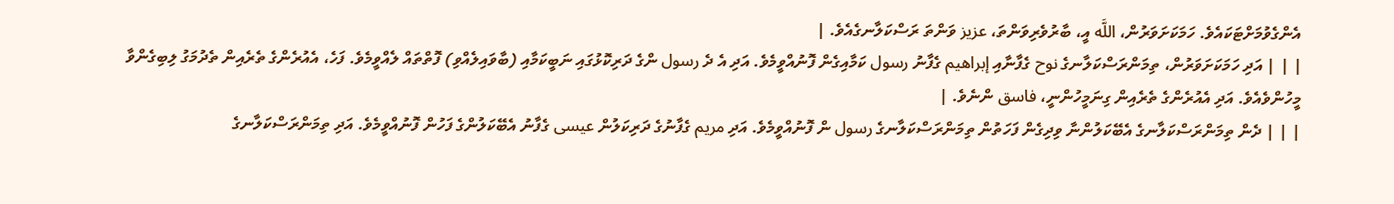އެންގެވުމަށްޓަކައެވެ. ހަމަކަށަވަރުން، اللَّه އީ، ބާރުވެރިވަންތަ، عزيز ވަންތަ ރަސްކަލާނގެއެވެ. |
| | | އަދި ހަމަކަށަވަރުން، ތިމަންރަސްކަލާނގެ نوح ގެފާނާއި إبراهيم ގެފާނު رسول ކަމާއިގެން ފޮނުއްވީމެވެ. އަދި އެ ދެ رسول ންގެ ދަރިކޮޅުގައި ނަބީކަމާއި (ބާވައިލެއްވި) ފޮތްތައް ލެއްވީމެވެ. ފަހެ، އެއުރެންގެ ތެރެއިން ތެދުމަގު ލިބިގެންވާ މީހުންވެއެވެ. އަދި އެއުރެންގެ ތެރެއިން ގިނަމީހުންނީ، فاسق ންނެވެ. |
| | | ދެން ތިމަންރަސްކަލާނގެ އެބޭކަލުންނާ ވިދިގެން ފަހަތުން ތިމަންރަސްކަލާނގެ رسول ން ފޮނުއްވީމެވެ. އަދި مريم ގެފާނުގެ ދަރިކަލުން عيسى ގެފާނު އެބޭކަލުންގެ ފަހުން ފޮނުއްވީމެވެ. އަދި ތިމަންރަސްކަލާނގެ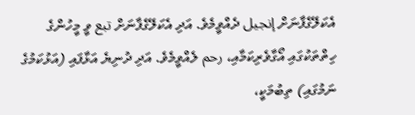އެކަލޭގެފާނަށް إنجيل ދެއްވީމެވެ. އަދި އެކަލޭގެފާނަށް تبع ވީ މީހުންގެ ހިތްތަކުގައި އޯގާވެރިކަމާއި، رحم ލެއްވީމެވެ. އަދި ދުނިޔެ އަޅާފައި (އަޅުކަމުގެ ނަމުގައި) ތިބުމަކީ،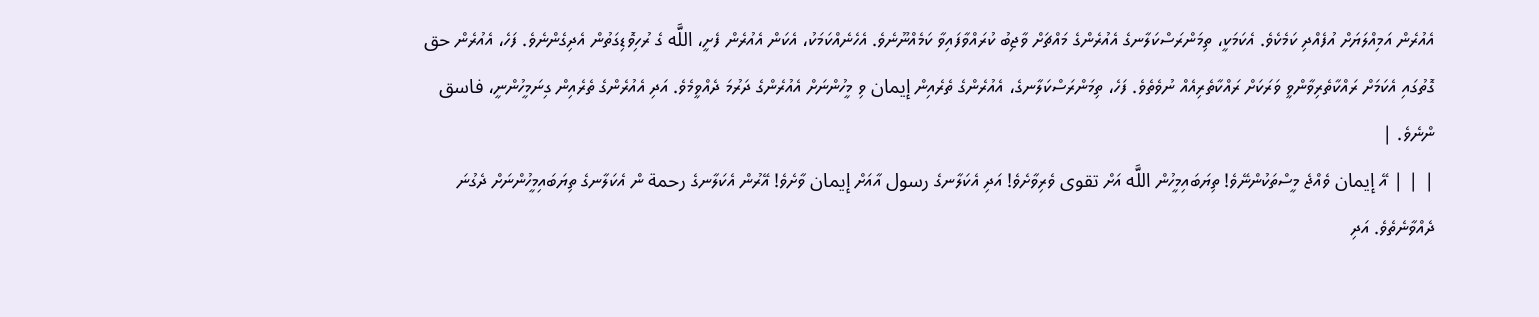އެއުރެން އަމިއްލަޔަށް އުފެއްދި ކަމެކެވެ. އެކަމަކީ، ތިމަންރަސްކަލާނގެ އެއުރެންގެ މައްޗަށް ވާޖިބު ކުރައްވާފައިވާ ކަމެއްނޫނެވެ. އެހެނެއްކަމަކު، އެކަން އެއުރެން ފެށީ، اللَّه ގެ ރުހިވޮޑިގަތުން އެދިގެންނެވެ. ފަހެ، އެއުރެން حق ގޮތުގައި އެކަމަށް ރައްކާތެރިވާންވީ ވަރަކަށް ރައްކާތެރިއެއް ނުވެތެވެ. ފަހެ، ތިމަންރަސްކަލާނގެ، އެއުރެންގެ ތެރެއިން إيمان ވި މީހުންނަށް އެއުރެންގެ ދަރުމަ ދެއްވީމެވެ. އަދި އެއުރެންގެ ތެރެއިން ގިނަމީހުންނީ، فاسق ންނެވެ. |
| | | އޭ إيمان ވެއްޖެ މީސްތަކުންނޭވެ! ތިޔަބައިމީހުން اللَّه އަށް تقوى ވެރިވާށެވެ! އަދި އެކަލާނގެ رسول އާއަށް إيمان ވާށެވެ! އޭރުން އެކަލާނގެ رحمة ން އެކަލާނގެ ތިޔަބައިމީހުންނަށް ދެގުނަ ދެއްވާނެތެވެ. އަދި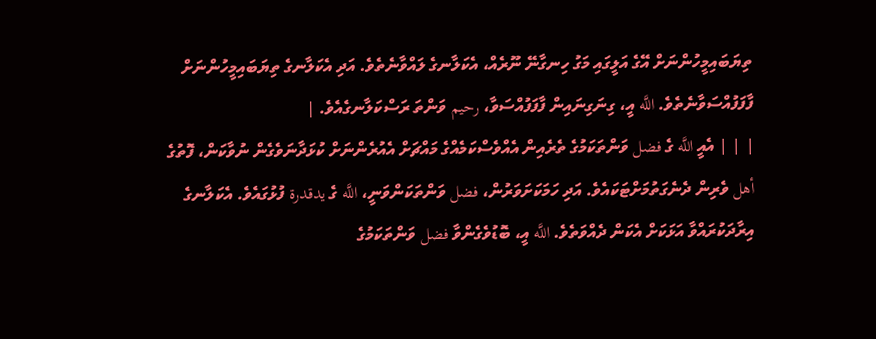ތިޔަބައިމީހުންނަށް އޭގެ އަލީގައި މަގު ހިނގާނޭ ނޫރެއް، އެކަލާނގެ ލައްވާނެތެވެ. އަދި އެކަލާނގެ ތިޔަބައިމީހުންނަށް ފާފަފުއްސަވާނެތެވެ. اللَّه އީ، ގިނަގިނައިން ފާފަފުއްސަވާ، رحيم ވަންތަ ރަސްކަލާނގެއެވެ. |
| | | އެއީ اللَّه ގެ فضل ވަންތަކަމުގެ ތެރެއިން އެއްވެސްކަމެއްގެ މައްޗަށް އެއުރެންނަށް ކުޅަދާނަވެގެން ނުވާކަން، ފޮތުގެ أهل ވެރިން ދެނެގަތުމަށްޓަކައެވެ. އަދި ހަމަކަށަވަރުން، فضل ވަންތަކަންވަނީ، اللَّه ގެ يدقدرة ފުޅުގައެވެ. އެކަލާނގެ އިރާދަކުރައްވާ އަޅަކަށް އެކަން ދެއްވަތެވެ. اللَّه އީ، ބޮޑުވެގެންވާ فضل ވަންތަކަމުގެ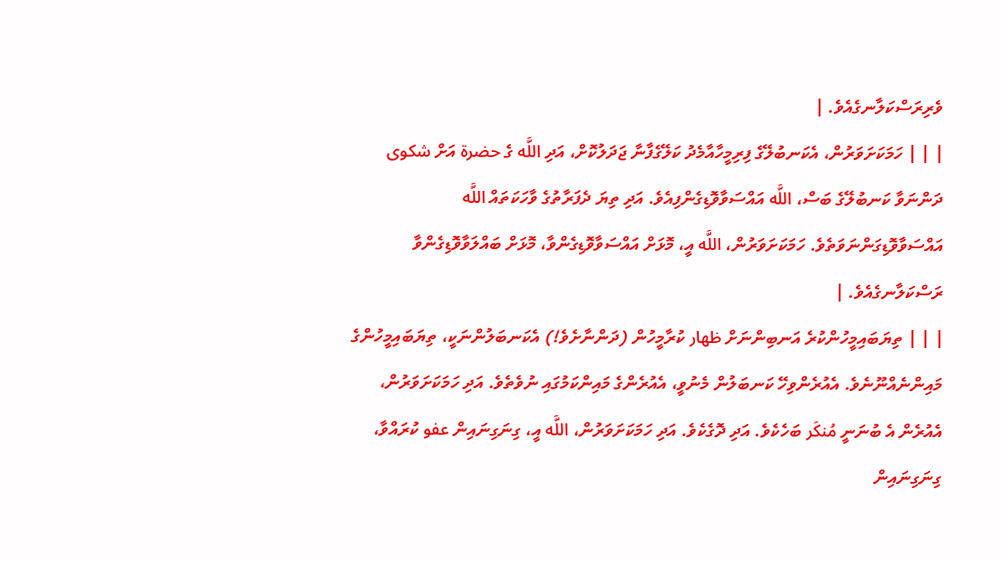ވެރިރަސްކަލާނގެއެވެ. |
| | | ހަމަކަށަވަރުން، އެކަނބުލޭގެ ފިރިމީހާއާމެދު ކަލޭގެފާނާ ޖަދަލުކޮށް، އަދި اللَّه ގެ حضرة އަށް شكوى ދަންނަވާ ކަނބުލޭގެ ބަސް، اللَّه އައްސަވާވޮޑިގެންފިއެވެ. އަދި ތިޔަ ދެފަރާތުގެ ވާހަކަތައް اللَّه އައްސަވާވޮޑިގަންނަވަތެވެ. ހަމަކަށަވަރުން، اللَّه އީ، މޮޅަށް އައްސަވާވޮޑިގެންވާ، މޮޅަށް ބައްލަވާވޮޑިގެންވާ ރަސްކަލާނގެއެވެ. |
| | | ތިޔަބައިމީހުންކުރެ އަނބިންނަށް ظهار ކުރާމީހުން (ދަންނާށެވެ!) އެކަނބަލުންނަކީ، ތިޔަބައިމީހުންގެ މައިންނެއްނޫނެވެ. އެއުރެންވިހޭ ކަނބަލުން މެނުވީ، އެއުރެންގެ މައިންކަމުގައި ނުވެތެވެ. އަދި ހަމަކަށަވަރުން، އެއުރެން އެ ބުނަނީ مُنكَر ބަހެކެވެ. އަދި ދޮގެކެވެ. އަދި ހަމަކަށަވަރުން، اللَّه އީ، ގިނަގިނައިން عفو ކުރައްވާ، ގިނަގިނައިން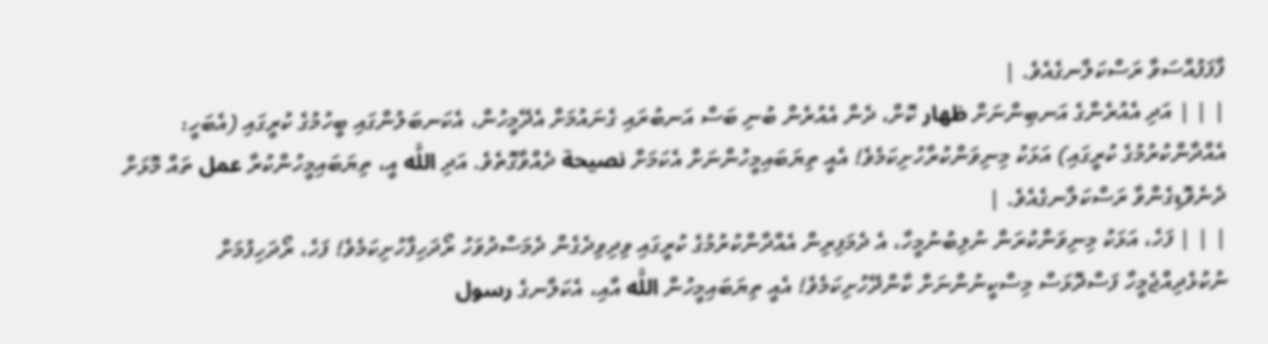ފާފަފުއްސަވާ ރަސްކަލާނގެއެވެ. |
| | | އަދި އެއުރެންގެ އަނބިންނަށް ظهار ކޮށް، ދެން އެއުރެން ބުނި ބަސް އަނބުރައި ގެނައުމަށް އެދޭމީހުން، އެކަނބަލުންގައި ބީހުމުގެ ކުރީގައި (އެބަހީ: އެއްދާންކުރުމުގެ ކުރީގައި) އަޅަކު މިނިވަންކުރާހުށިކަމެވެ! އެއީ ތިޔަބައިމީހުންނަށް އެކަމަށް نصيحة ދެއްވާގޮތެވެ. އަދި اللَّه އީ، ތިޔަބައިމީހުންކުރާ عمل ތައް މޮޅަށް ދެނެވޮޑިގެންވާ ރަސްކަލާނގެއެވެ. |
| | | ފަހެ، އަޅަކު މިނިވަންކުރަން ނުލިބުނުމީހާ، އެ ދެމަފިރިން އެއްދާންކުރުމުގެ ކުރީގައި ވިދިވިދެގެން ދެމަސްދުވަހު ރޯދަހިފާހުށިކަމެވެ! ފަހެ، ރޯދަހިފުމަށް ނުކުޅެދިއްޖެމީހާ ފަސްދޮޅަސް މިސްކީނުންނަށް ކާންދޭހުށިކަމެވެ! އެއީ ތިޔަބައިމީހުން اللَّه އާއި، އެކަލާނގެ رسول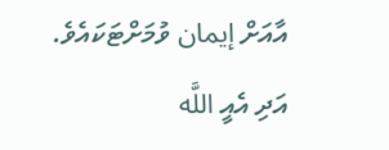އާއަށް إيمان ވުމަށްޓަކައެވެ. އަދި އެއީ اللَّه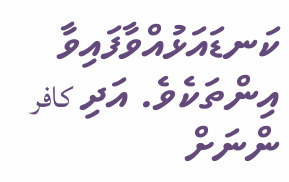ކަނޑައަޅުއްވާފައިވާ އިންތަކެވެ. އަދި كافر ންނަށް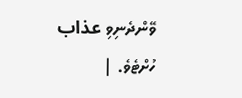ވޭންދެނިވި عذاب ހުށްޓެވެ. |